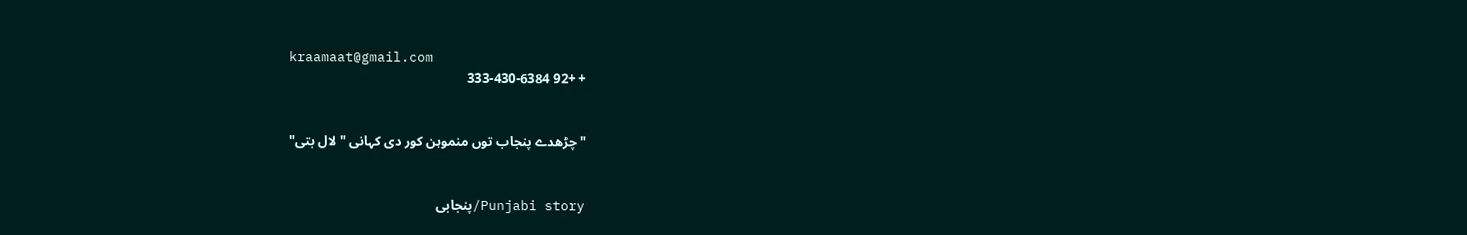kraamaat@gmail.com
+ +92 333-430-6384


"چڑھدے پنجاب توں منموہن کور دی کہانی "لال بتی"


Punjabi story/پنجابی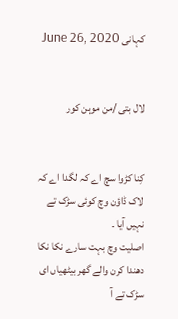کہانی June 26, 2020


لال بتی /من موہن کور


کِنا کڑوا سچ اے کہ لگدا اے کہ لاک ڈاؤن وچ کوئی سڑک تے نہیں آیا ۔
اصلیت وچ بہت سارے نکا نکا دھندا کرن والے گھر بیٹھیاں ای سڑک تے آ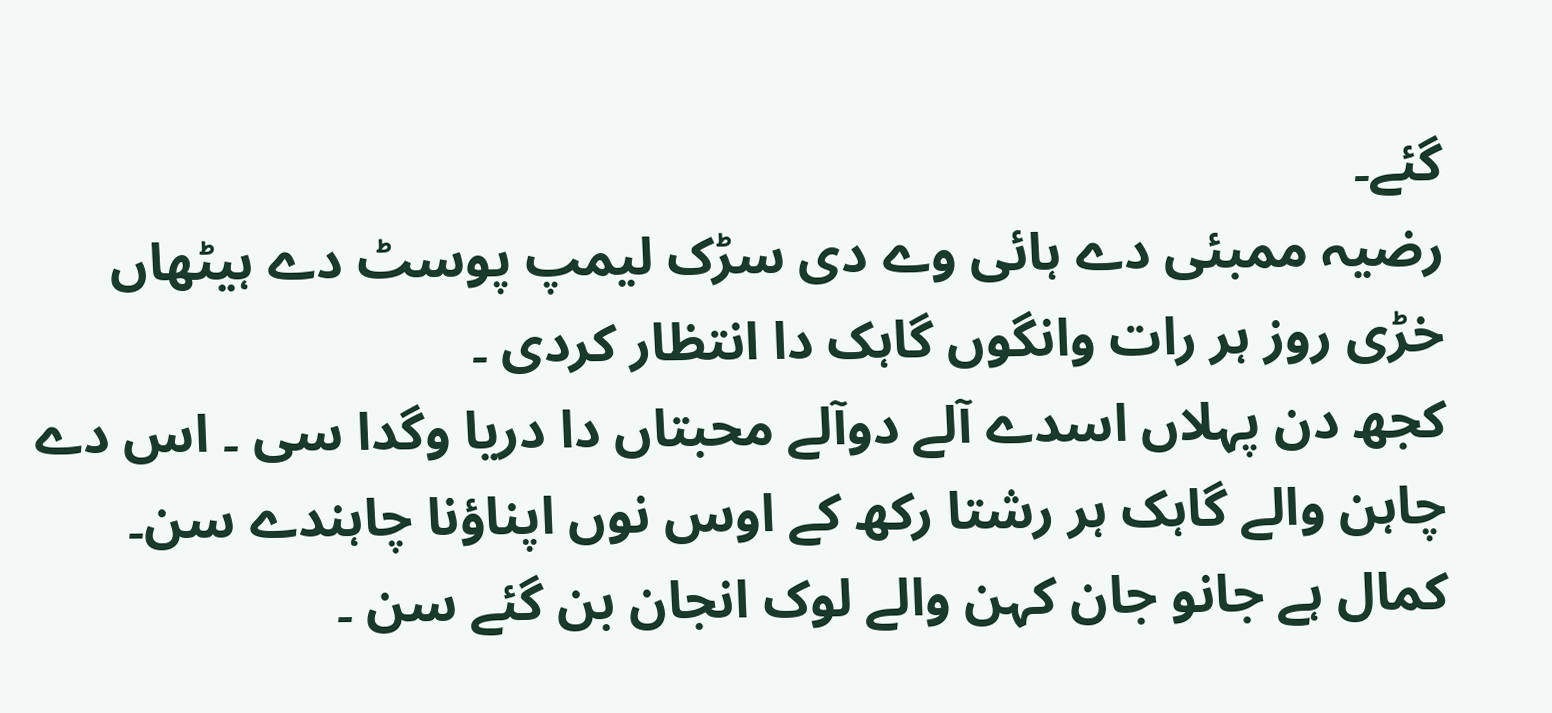گئے۔
رضیہ ممبئی دے ہائی وے دی سڑک لیمپ پوسٹ دے ہیٹھاں خڑی روز ہر رات وانگوں گاہک دا انتظار کردی ۔
کجھ دن پہلاں اسدے آلے دوآلے محبتاں دا دریا وگدا سی ۔ اس دے چاہن والے گاہک ہر رشتا رکھ کے اوس نوں اپناؤنا چاہندے سن۔ کمال ہے جانو جان کہن والے لوک انجان بن گئے سن ۔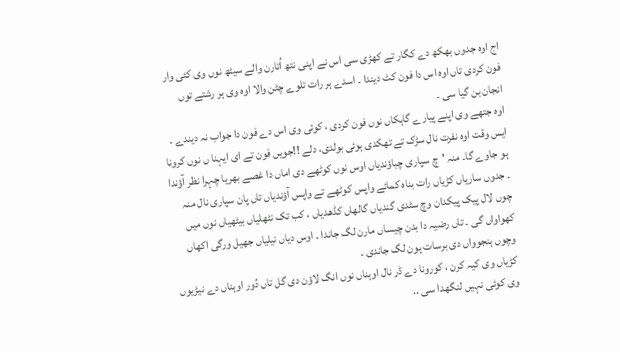اج اوہ جدوں بھکھ دے کگار تے کھڑی سی اس نے اپنی نتھ اُتارن والے سیٹھ نوں وی کئی وار فون کردی تاں اوہ اس دا فون کٹ دیندا ۔ اسدے ہر رات تلوے چٹن والا اوہ وی ہر رشتے توں انجان بن گیا سی ۔
اوہ جتھے وی اپنے پیارے گاہکاں نوں فون کردی ، کوئی وی اس دے فون دا جواب نہ دیندے ۔ ایس وقت اوہ نفرت نال سڑک تے تھکدی ہوئی بولدی، دلے !!جویں فون تے ای ایہنا ں نوں کرونا ہو جاوے گا۔ منہ 'چ سپاری چباؤندیاں اوس نوں کوٹھے دی اماں دا غصے بھریا چہرا نظر آؤندا ۔ جدوں ساریاں کڑیاں رات بناہ کمائے واپس کوٹھے تے واپس آؤندیاں تاں پان سپاری نال منہ چوں لال پیک پیکدان وچ سٹدی گندیاں گالھاں کڈھدیاں ، کب تک نٹھلیاں بیٹھیاں نوں میں کھواواں گی ۔ تاں رضیہ دا بدن چیساں مارن لگ جاندا ۔ اوس دیاں نیلیاں جھیل ورگی اکھاں وچوں ہنجوواں دی برسات ہون لگ جاندی ۔
کڑیاں وی کیہ کرن ، کورونا دے ڈر نال اوہناں نوں انگ لاؤن دی گل تاں دُور اوہناں دے نیڑیوں وی کوئی نہیں لنگھدا سی ..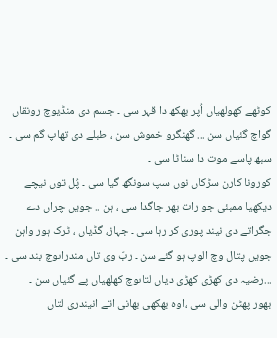کوٹھے کھولھیاں اُپر بھکھ دا قہر سی ۔ جسم دی منڈیوچ رونقاں گواچ گئیاں سن ... گھنگرو خموش سن ، طبلے دی تھاپ گم سی ۔ سبھ پاسے موت دا سناٹا سی ۔
کورونا کارن سڑکاں نوں سپ سونگھ گیا سی ۔ پُل توں نیچے دیکھیا ممبئی جو رات بھر جاگدا سی ، ہن .. جویں چراں دے جگراتے دی نیند پوری کر رہا سی ۔ جہاز، گڈیاں ، ٹرک ہور واہن جویں پتال وچ الوپ ہو گئے سن ۔ ربّ وی تاں مندراںوچ بند سی ۔
...رضیہ دی کھڑی کھڑی دیاں لتاںوچ کھلھیاں پے گئیاں سن ۔
بھور پھٹن والی سی ،اوہ بھکھی بھانی اتے انیندری لتاں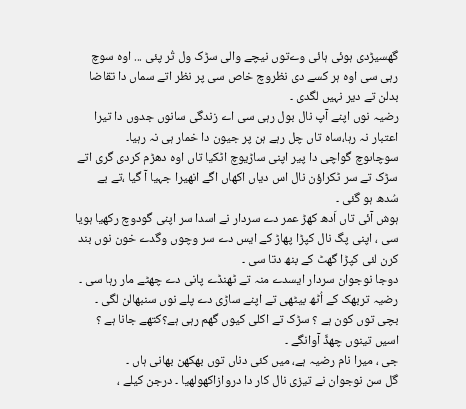گھسیڑدی ہوئی ہائی وےتوں نیچے والی سڑک ول تُر پئی ... اوہ سوچ رہی سی اوہ ہر کسے دی نظروچ خاص سی پر نظر اتے سماں دا تقاضا بدلن تے دیر نہیں لگدی ۔
رضیہ نوں اپنے آپ نال بول رہی سی اے زندگی سانوں جدوں دا تیرا اعتبار نہ رہا،ساہ تاں چل رہے ہن پر جیون دا خمار ہی نہ رہیا۔
سوچاںوچ گواچی دا پیر اپنی ساڑیوچ اٹکیا تاں اوہ دھڑم کردی گری اتے سڑک تے سر ٹکراؤن نال اس دیاں اکھاں اگے انھیرا جہیا آ گیا ،تے بے سُدھ ہو گئی ۔
ہوش آئی تاں اَدھ کھڑ عمر دے سردار نے اسدا سر اپنی گودوچ رکھیا ہویا سی ، اپنی پگ نال کپڑا پھاڑ کے ایس دے سر وچوں وگدے خون نوں بند کرن لئی کپڑا گھٹ کے بنھ دتا سی ۔
دوجا نوجوان سردار ایسدے منہ تے ٹھنڈے پانی دے چھٹے مار رہا سی ۔
رضیہ تربھک کے اُٹھ بیٹھی تے اپنے ساڑی دے پلے نوں سنبھالن لگی ۔
بچی توں کون ہے ؟ سڑک تے اکلی کیوں گھم رہی ہے؟کتھے جانا ہے ؟ اسیں تینوں چھڈّ آوانگے ۔
جی ، میرا نام رضیہ ہے، میں کئی دناں توں بھکھن بھانی ہاں ۔
گل سن نوجوان نے تیزی نال کار دا دروازاکھولھیا ۔ درجن کیلے ،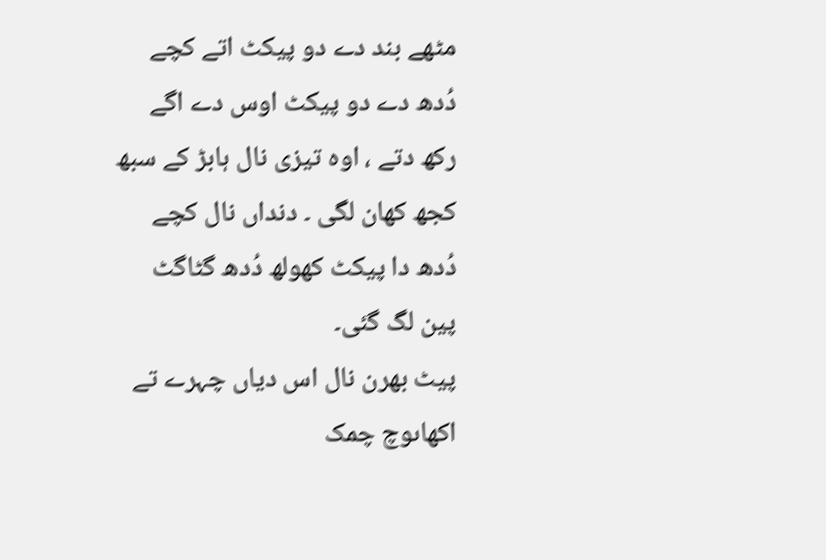مٹھے بند دے دو پیکٹ اتے کچے دُدھ دے دو پیکٹ اوس دے اگے رکھ دتے ، اوہ تیزی نال ہابڑ کے سبھ کجھ کھان لگی ۔ دنداں نال کچے دُدھ دا پیکٹ کھولھ دُدھ گٹاگٹ پین لگ گئی۔
پیٹ بھرن نال اس دیاں چہرے تے اکھاںوچ چمک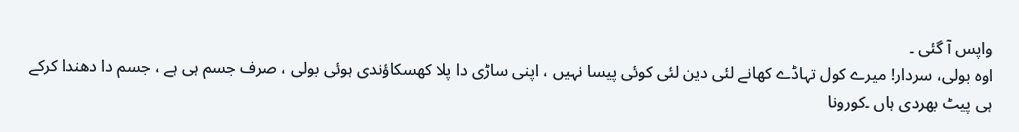واپس آ گئی ۔
اوہ بولی، سردار! میرے کول تہاڈے کھانے لئی دین لئی کوئی پیسا نہیں ، اپنی ساڑی دا پلا کھسکاؤندی ہوئی بولی ، صرف جسم ہی ہے ، جسم دا دھندا کرکے ہی پیٹ بھردی ہاں ۔کورونا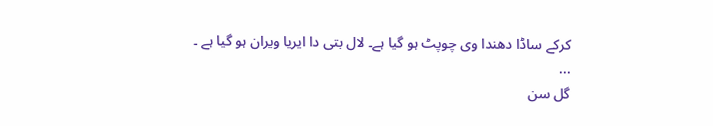کرکے ساڈا دھندا وی چوپٹ ہو گیا ہے۔ لال بتی دا ایریا ویران ہو گیا ہے ۔
...
گل سن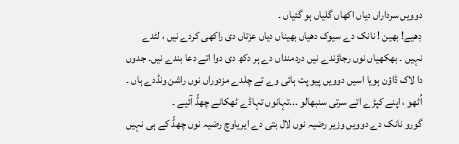دوویں سرداراں دیاں اکھاں گلیاں ہو گئیاں ۔
دِھیے! بھین ! نانک دے سیوک دھیاں بھیناں دیاں عزتاں دی راکھی کردے نیں ، لٹدے نہیں ۔ بھکھیاں نوں رجاؤندے نیں دردمنداں دے ہر دکھ دی دوا اتے دعا بندے نیں۔ جدوں دا لاک ڈاؤن ہویا اسیں دوویں پیو پت ہائی وے تے چلدے مزدوراں نوں راشن ونڈدے ہاں ۔
اُٹھو ، اپنے کپڑے اتے سرتی سنبھالو ...تہانوں تہاڈے ٹھکانے چھڈّ آئیے ۔
گورو نانک دے دوویں وزیر رضیہ نوں لال بتی دے ایریاوچ رضیہ نوں چھڈّ کے ہی نہیں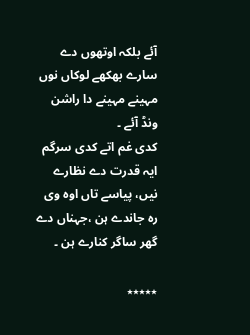آئے بلکہ اوتھوں دے سارے بھکھے لوکاں نوں مہینے مہینے دا راشن ونڈ آئے ۔
کدی غم اتے کدی سرگم ایہ قدرت دے نظارے نیں، پیاسے تاں اوہ وی رہ جاندے ہن ،جہناں دے گھر ساگر کنارے ہن ۔

٭٭٭٭٭